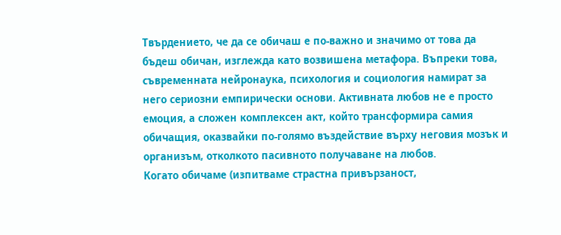Твърдението, че да се обичаш е по-важно и значимо от това да бъдеш обичан, изглежда като возвишена метафора. Въпреки това, съвременната нейронаука, психология и социология намират за него сериозни емпирически основи. Активната любов не е просто емоция, а сложен комплексен акт, който трансформира самия обичащия, оказвайки по-голямо въздействие върху неговия мозък и организъм, отколкото пасивното получаване на любов.
Когато обичаме (изпитваме страстна привързаност,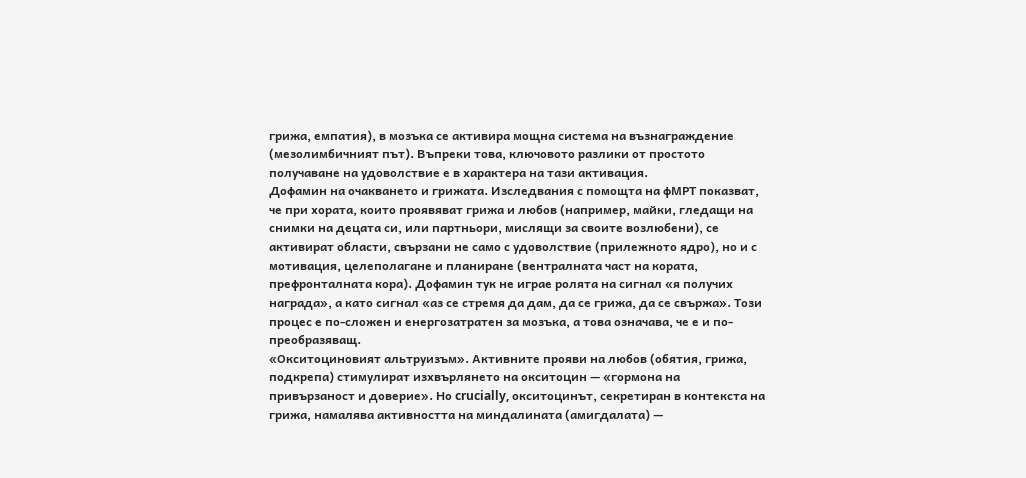грижа, емпатия), в мозъка се активира мощна система на възнаграждение (мезолимбичният път). Въпреки това, ключовото разлики от простото получаване на удоволствие е в характера на тази активация.
Дофамин на очакването и грижата. Изследвания с помощта на фМРТ показват, че при хората, които проявяват грижа и любов (например, майки, гледащи на снимки на децата си, или партньори, мислящи за своите возлюбени), се активират области, свързани не само с удоволствие (прилежното ядро), но и с мотивация, целеполагане и планиране (вентралната част на кората, префронталната кора). Дофамин тук не играе ролята на сигнал «я получих награда», а като сигнал «аз се стремя да дам, да се грижа, да се свържа». Този процес е по-сложен и енергозатратен за мозъка, а това означава, че е и по-преобразяващ.
«Окситоциновият альтруизъм». Активните прояви на любов (обятия, грижа, подкрепа) стимулират изхвърлянето на окситоцин — «гормона на привързаност и доверие». Но crucially, окситоцинът, секретиран в контекста на грижа, намалява активността на миндалината (амигдалата) —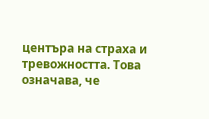центъра на страха и тревожността. Това означава, че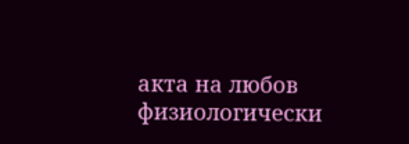акта на любов физиологически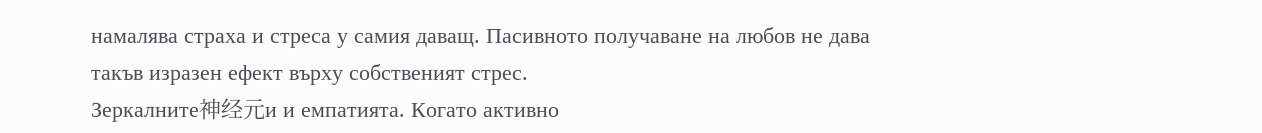намалява страха и стреса у самия даващ. Пасивното получаване на любов не дава такъв изразен ефект върху собственият стрес.
Зеркалните神经元и и емпатията. Когато активно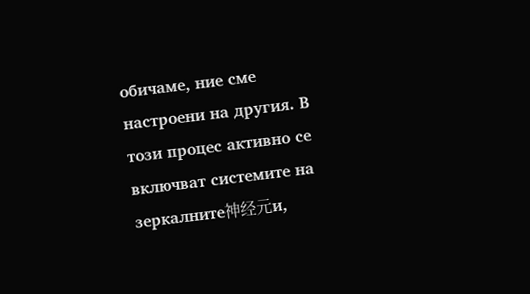обичаме, ние сме настроени на другия. В този процес активно се включват системите на зеркалните神经元и,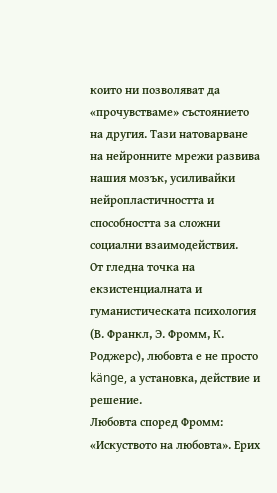които ни позволяват да «прочувстваме» състоянието на другия. Тази натоварване на нейронните мрежи развива нашия мозък, усиливайки нейропластичността и способността за сложни социални взаимодействия.
От гледна точка на екзистенциалната и гуманистическата психология (В. Франкл, Э. Фромм, К. Роджерс), любовта е не просто känge, а установка, действие и решение.
Любовта според Фромм: «Искуството на любовта». Ерих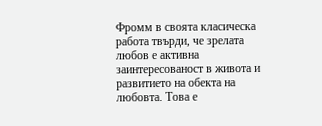Фромм в своята класическа работа твърди, че зрелата любов е активна заинтересованост в живота и развитието на обекта на любовта. Това е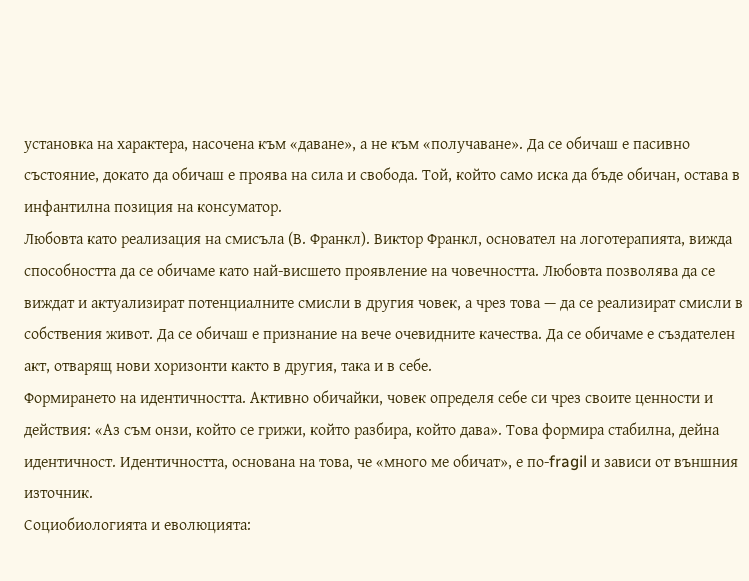установка на характера, насочена към «даване», а не към «получаване». Да се обичаш е пасивно състояние, докато да обичаш е проява на сила и свобода. Той, който само иска да бъде обичан, остава в инфантилна позиция на консуматор.
Любовта като реализация на смисъла (В. Франкл). Виктор Франкл, основател на логотерапията, вижда способността да се обичаме като най-висшето проявление на човечността. Любовта позволява да се виждат и актуализират потенциалните смисли в другия човек, а чрез това — да се реализират смисли в собствения живот. Да се обичаш е признание на вече очевидните качества. Да се обичаме е създателен акт, отварящ нови хоризонти както в другия, така и в себе.
Формирането на идентичността. Активно обичайки, човек определя себе си чрез своите ценности и действия: «Аз съм онзи, който се грижи, който разбира, който дава». Това формира стабилна, дейна идентичност. Идентичността, основана на това, че «много ме обичат», е по-fragil и зависи от външния източник.
Социобиологията и еволюцията: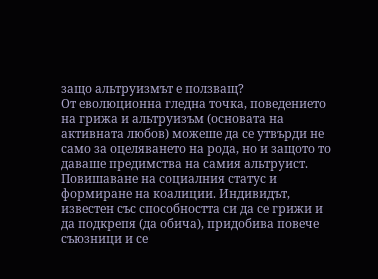защо альтруизмът е ползващ?
От еволюционна гледна точка, поведението на грижа и альтруизъм (основата на активната любов) можеше да се утвърди не само за оцеляването на рода, но и защото то даваше предимства на самия альтруист.
Повишаване на социалния статус и формиране на коалиции. Индивидът, известен със способността си да се грижи и да подкрепя (да обича), придобива повече съюзници и се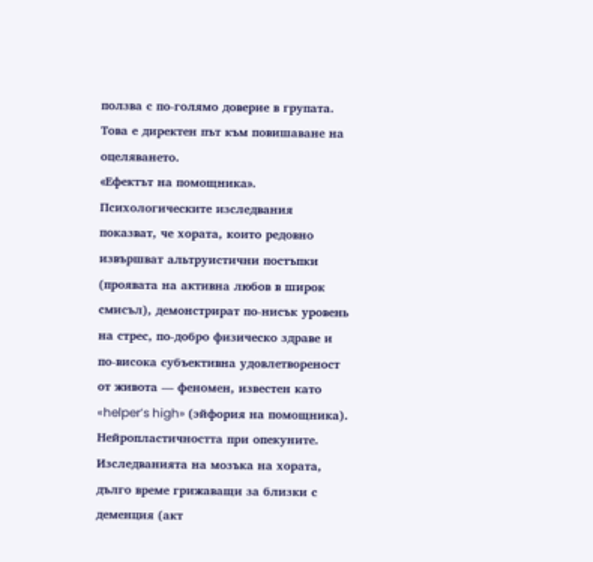ползва с по-голямо доверие в групата. Това е директен път към повишаване на оцеляването.
«Ефектът на помощника». Психологическите изследвания показват, че хората, които редовно извършват альтруистични постъпки (проявата на активна любов в широк смисъл), демонстрират по-нисък уровень на стрес, по-добро физическо здраве и по-висока субъективна удовлетвореност от живота — феномен, известен като «helper’s high» (эйфория на помощника).
Нейропластичността при опекуните. Изследванията на мозъка на хората, дълго време грижаващи за близки с деменция (акт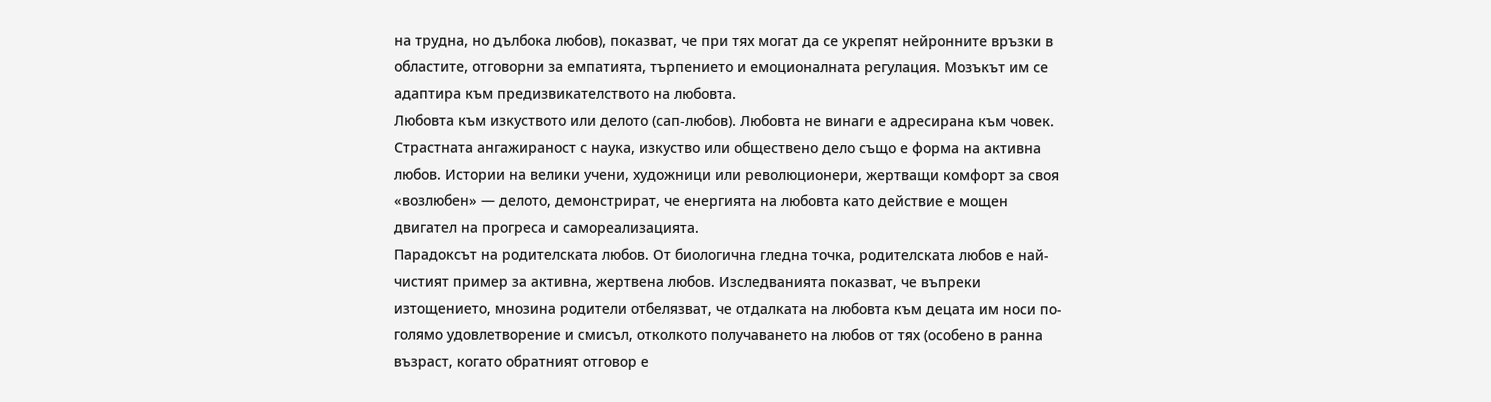на трудна, но дълбока любов), показват, че при тях могат да се укрепят нейронните връзки в областите, отговорни за емпатията, търпението и емоционалната регулация. Мозъкът им се адаптира към предизвикателството на любовта.
Любовта към изкуството или делото (сап-любов). Любовта не винаги е адресирана към човек. Страстната ангажираност с наука, изкуство или обществено дело също е форма на активна любов. Истории на велики учени, художници или революционери, жертващи комфорт за своя «возлюбен» — делото, демонстрират, че енергията на любовта като действие е мощен двигател на прогреса и самореализацията.
Парадоксът на родителската любов. От биологична гледна точка, родителската любов е най-чистият пример за активна, жертвена любов. Изследванията показват, че въпреки изтощението, мнозина родители отбелязват, че отдалката на любовта към децата им носи по-голямо удовлетворение и смисъл, отколкото получаването на любов от тях (особено в ранна възраст, когато обратният отговор е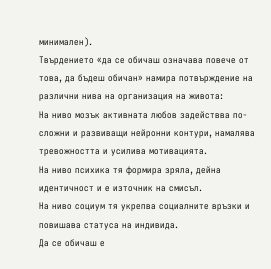минимален).
Твърдението «да се обичаш означава повече от това, да бъдеш обичан» намира потвърждение на различни нива на организация на живота:
На ниво мозък активната любов задействва по-сложни и развиващи нейронни контури, намалява тревожността и усилива мотивацията.
На ниво психика тя формира зряла, дейна идентичност и е източник на смисъл.
На ниво социум тя укрепва социалните връзки и повишава статуса на индивида.
Да се обичаш е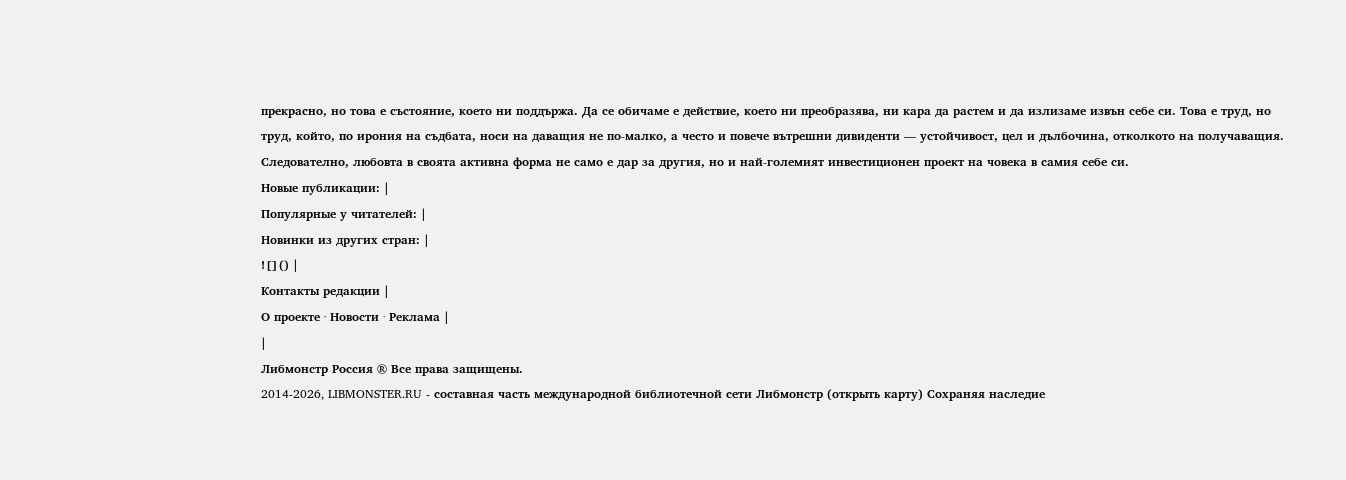прекрасно, но това е състояние, което ни поддържа. Да се обичаме е действие, което ни преобразява, ни кара да растем и да излизаме извън себе си. Това е труд, но труд, който, по ирония на съдбата, носи на даващия не по-малко, а често и повече вътрешни дивиденти — устойчивост, цел и дълбочина, отколкото на получаващия. Следователно, любовта в своята активна форма не само е дар за другия, но и най-големият инвестиционен проект на човека в самия себе си.
Новые публикации: |
Популярные у читателей: |
Новинки из других стран: |
![]() |
Контакты редакции |
О проекте · Новости · Реклама |
|
Либмонстр Россия ® Все права защищены.
2014-2026, LIBMONSTER.RU - составная часть международной библиотечной сети Либмонстр (открыть карту) Сохраняя наследие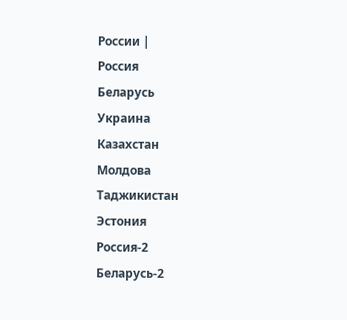России |
Россия
Беларусь
Украина
Казахстан
Молдова
Таджикистан
Эстония
Россия-2
Беларусь-2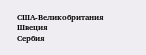США-Великобритания
Швеция
Сербия